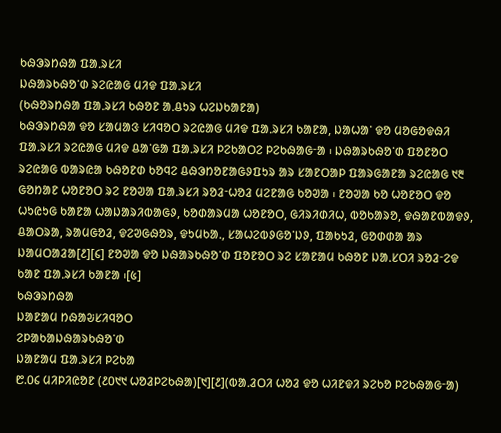ᱠᱷᱳᱨᱴᱷᱟ ᱯᱟᱹᱨᱥᱤ
ᱡᱷᱟᱨᱠᱷᱚᱸᱰ ᱨᱮᱭᱟᱜ ᱢᱤᱫ ᱯᱟᱹᱨᱥᱤ
(ᱠᱷᱚᱨᱴᱷᱟ ᱯᱟᱹᱨᱥᱤ ᱠᱷᱚᱱ ᱟᱹᱪᱩᱨ ᱦᱮᱡᱠᱟᱱᱟ)
ᱠᱷᱳᱨᱴᱷᱟ ᱫᱚ ᱥᱟᱢᱟᱝ ᱥᱤᱧᱚᱛ ᱨᱮᱭᱟᱜ ᱢᱤᱫ ᱯᱟᱹᱨᱥᱤ ᱠᱟᱱᱟ, ᱡᱟᱦᱟᱸ ᱫᱚ ᱢᱚᱜᱚᱫᱷᱤ ᱯᱟᱹᱨᱥᱤ ᱨᱮᱭᱟᱜ ᱢᱤᱫ ᱪᱟᱸᱜᱟ ᱯᱟᱹᱨᱥᱤ ᱞᱮᱠᱟᱛᱮ ᱞᱮᱠᱷᱟᱜᱼᱟ ᱾ ᱡᱷᱟᱨᱠᱷᱚᱸᱰ ᱯᱚᱱᱚᱛ ᱨᱮᱭᱟᱜ ᱵᱟᱨᱭᱟ ᱠᱷᱚᱱᱰ ᱠᱚᱧᱮ ᱪᱷᱳᱴᱚᱱᱟᱜᱽᱯᱩᱨ ᱟᱨ ᱥᱟᱱᱛᱟᱞ ᱯᱟᱨᱜᱟᱱᱟ ᱨᱮᱭᱟᱜ ᱑᱓ ᱜᱚᱴᱟᱱ ᱦᱚᱱᱚᱛ ᱨᱮ ᱱᱚᱣᱟ ᱯᱟᱹᱨᱥᱤ ᱨᱚᱲᱼᱦᱚᱲ ᱢᱮᱱᱟᱜ ᱠᱚᱣᱟ ᱾ ᱱᱚᱣᱟ ᱠᱚ ᱦᱚᱱᱚᱛ ᱫᱚ ᱦᱩᱭᱩᱜ ᱠᱟᱱᱟ ᱦᱟᱡᱟᱨᱤᱵᱟᱜᱽ, ᱠᱚᱰᱟᱨᱢᱟ ᱦᱚᱱᱚᱛ, ᱜᱤᱨᱤᱰᱤᱦ, ᱵᱚᱠᱟᱨᱚ, ᱫᱷᱟᱱᱵᱟᱫᱽ, ᱪᱟᱛᱨᱟ, ᱨᱟᱢᱜᱚᱲ, ᱫᱮᱣᱜᱷᱚᱨ, ᱫᱩᱢᱠᱟᱹ, ᱥᱟᱦᱮᱵᱽᱜᱚᱸᱡᱽ, ᱯᱟᱠᱩᱲ, ᱜᱚᱰᱰᱟ ᱟᱨ ᱡᱟᱢᱛᱟᱲᱟ[᱒][᱔] ᱱᱚᱣᱟ ᱫᱚ ᱡᱷᱟᱨᱠᱷᱚᱸᱰ ᱯᱚᱱᱚᱛ ᱨᱮ ᱥᱟᱱᱟᱢ ᱠᱷᱚᱱ ᱡᱟᱹᱥᱛᱤ ᱨᱚᱲᱼᱮᱫ ᱠᱟᱱ ᱯᱟᱹᱨᱥᱤ ᱠᱟᱱᱟ ᱾[᱕]
ᱠᱷᱳᱨᱴᱷᱟ
ᱡᱟᱱᱟᱢ ᱴᱷᱟᱶᱥᱤᱧᱚᱛ
ᱮᱞᱟᱠᱟᱡᱷᱟᱨᱠᱷᱚᱸᱰ
ᱡᱟᱱᱟᱢ ᱯᱟᱹᱨᱥᱤ ᱞᱮᱠᱟ
᱘.᱐᱔ ᱢᱤᱞᱤᱭᱚᱱ (᱒᱐᱑᱑ ᱦᱚᱲᱞᱮᱠᱷᱟ)[᱑][᱒](ᱵᱟᱹᱲᱛᱤ ᱦᱚᱲ ᱫᱚ ᱦᱤᱱᱫᱤ ᱨᱮᱠᱚ ᱞᱮᱠᱷᱟᱜᱼᱟ)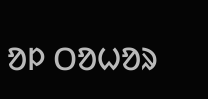ᱚᱞ ᱛᱚᱦᱚᱨ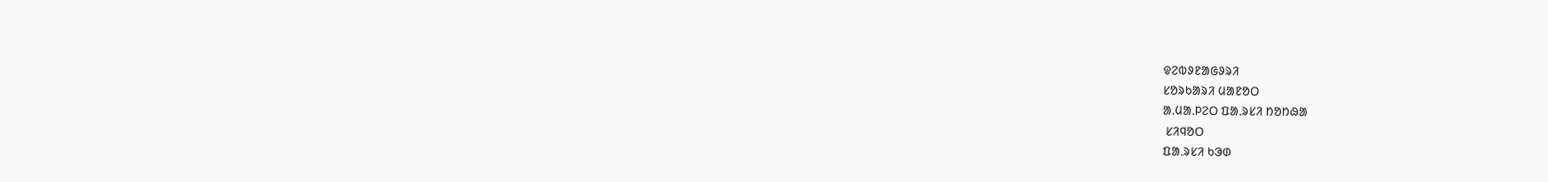ᱫᱮᱵᱽᱱᱟᱜᱽᱨᱤ
ᱥᱚᱨᱠᱟᱨᱤ ᱢᱟᱱᱚᱛ
ᱟᱹᱢᱟᱹᱞᱮᱛ ᱯᱟᱹᱨᱥᱤ ᱴᱚᱴᱷᱟ
 ᱥᱤᱧᱚᱛ
ᱯᱟᱹᱨᱥᱤ ᱠᱳᱰ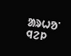ᱟᱨᱦᱚᱸ ᱧᱮᱞ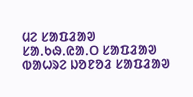ᱢᱮ ᱥᱟᱯᱲᱟᱣ
ᱥᱟᱹᱠᱷᱹᱭᱟᱹᱛ ᱥᱟᱯᱲᱟᱣ
ᱵᱟᱦᱨᱮ ᱡᱚᱱᱚᱲ ᱥᱟᱯᱲᱟᱣ